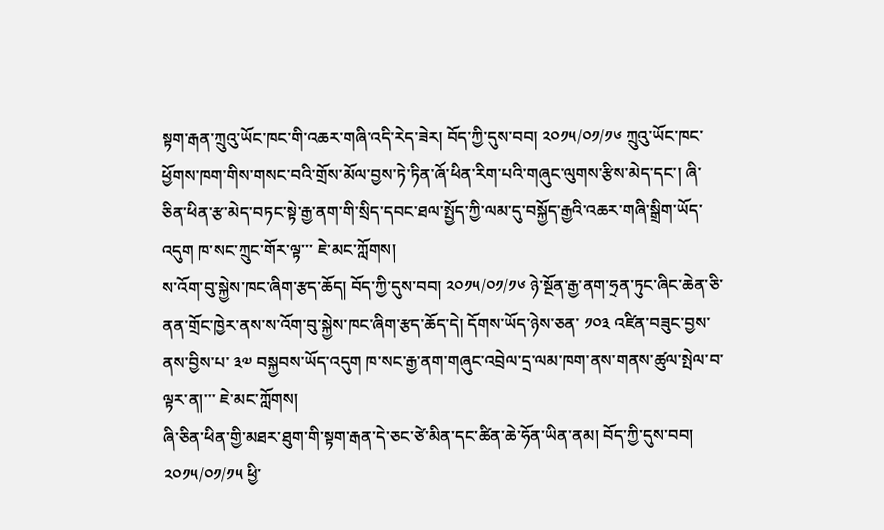སྟག་རྒན་ཀྲུའུ་ཡོང་ཁང་གི་འཆར་གཞི་འདི་རེད་ཟེར། བོད་ཀྱི་དུས་བབ། ༢༠༡༥/༠༡/༡༦ ཀྲུའུ་ཡོང་ཁང་ཕྱོགས་ཁག་གིས་གསང་བའི་གྲོས་མོལ་བྱས་ཏེ་ཏིན་ཞོ་ཕིན་རིག་པའི་གཞུང་ལུགས་རྩིས་མེད་དང་། ཞི་ཅིན་ཕིན་རྩ་མེད་བཏང་སྟེ་རྒྱ་ནག་གི་སྲིད་དབང་ཐལ་སྤྱོད་ཀྱི་ལམ་དུ་བསྐྱོད་རྒྱའི་འཆར་གཞི་སྒྲིག་ཡོད་འདུག ཁ་སང་ཀྲུང་གོར་ལྟ་་་ ཇེ་མང་ཀློགས།
ས་འོག་བུ་སྐྱེས་ཁང་ཞིག་རྩད་ཆོད། བོད་ཀྱི་དུས་བབ། ༢༠༡༥/༠༡/༡༦ ཉེ་སྔོན་རྒྱ་ནག་ཧྲན་ཏུང་ཞིང་ཆེན་ཅི་ནན་གྲོང་ཁྱེར་ནས་ས་འོག་བུ་སྐྱེས་ཁང་ཞིག་རྩད་ཆོད་དེ། དོགས་ཡོད་ཉེས་ཅན་ ༡༠༣ འཛིན་བཟུང་བྱས་ནས་བྱིས་པ་ ༣༧ བསྐྱབས་ཡོད་འདུག ཁ་སང་རྒྱ་ནག་གཞུང་འབྲེལ་དྲ་ལམ་ཁག་ནས་གནས་ཚུལ་སྤེལ་བ་ལྟར་ན།་་་ ཇེ་མང་ཀློགས།
ཞི་ཅིན་ཕིན་གྱི་མཐར་ཐུག་གི་སྟག་རྒན་དེ་ཅང་ཙེ་མིན་དང་ཚིན་ཆེ་ཧོན་ཡིན་ནམ། བོད་ཀྱི་དུས་བབ། ༢༠༡༥/༠༡/༡༥ ཕྱི་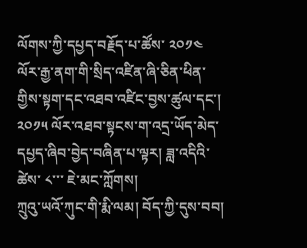ལོགས་ཀྱི་དཔྱད་བརྗོད་པ་ཚོས་ ༢༠༡༤ ལོར་རྒྱ་ནག་གི་སྲིད་འཛིན་ཞི་ཅིན་ཕིན་གྱིས་སྟག་དང་འཐབ་འཛིང་བྱས་ཚུལ་དང་། ༢༠༡༥ ལོར་འཐབ་སྟངས་ག་འདྲ་ཡོད་མེད་དཔྱད་ཞིབ་བྱེད་བཞིན་པ་ལྟར། ཟླ་འདིའི་ཚེས་ ༨་་་ ཇེ་མང་ཀློགས།
ཀྲུའུ་ཡའོ་ཀུང་གི་རྨི་ལམ། བོད་ཀྱི་དུས་བབ།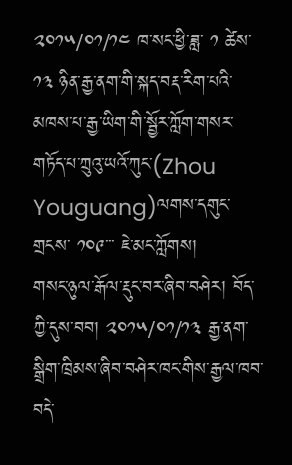༢༠༡༥/༠༡/༡༤ ཁ་སང་ཕྱི་ཟླ་ ༡ ཚེས་ ༡༣ ཉིན་རྒྱ་ནག་གི་སྐད་བརྡ་རིག་པའི་མཁས་པ་རྒྱ་ཡིག་གི་སྦྱོར་ཀློག་གསར་གཏོད་པ་ཀྲུའུ་ཡའོ་ཀུང་(Zhou Youguang)ལགས་དགུང་གྲངས་ ༡༠༩་་་ ཇེ་མང་ཀློགས།
གསང་ཉུལ་རྒོལ་རྡུང་བར་ཞིབ་བཤེར། བོད་ཀྱི་དུས་བབ། ༢༠༡༥/༠༡/༡༣ རྒྱ་ནག་སྒྲིག་ཁྲིམས་ཞིབ་བཤེར་ཁང་གིས་རྒྱལ་ཁབ་བདེ་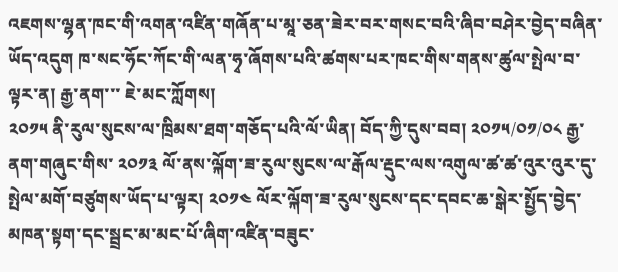འཇགས་ལྷན་ཁང་གི་འགན་འཛིན་གཞོན་པ་མཱ་ཅན་ཟེར་བར་གསང་བའི་ཞིབ་བཤེར་བྱེད་བཞིན་ཡོད་འདུག ཁ་སང་ཧོང་ཀོང་གི་ལན་ཧྭ་ཞོགས་པའི་ཚགས་པར་ཁང་གིས་གནས་ཚུལ་སྤེལ་བ་ལྟར་ན། རྒྱ་ནག་་་ ཇེ་མང་ཀློགས།
༢༠༡༥ ནི་རུལ་སུངས་ལ་ཁྲིམས་ཐག་གཅོད་པའི་ལོ་ཡིན། བོད་ཀྱི་དུས་བབ། ༢༠༡༥/༠༡/༠༨ རྒྱ་ནག་གཞུང་གིས་ ༢༠༡༣ ལོ་ནས་ལྐོག་ཟ་རུལ་སུངས་ལ་རྒོལ་རྡུང་ལས་འགུལ་ཚ་ཚ་འུར་འུར་དུ་སྤེལ་མགོ་བཙུགས་ཡོད་པ་ལྟར། ༢༠༡༤ ལོར་ལྐོག་ཟ་རུལ་སུངས་དང་དབང་ཆ་སྒེར་སྤྱོད་བྱེད་མཁན་སྟག་དང་སྦྲང་མ་མང་པོ་ཞིག་འཛིན་བཟུང་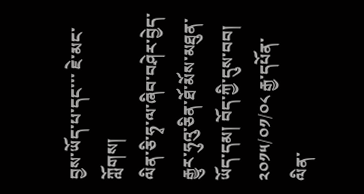བྱས་ཡོད་པ་དང་་་ ཇེ་མང་ཀློགས།
ལིན་ཅི་ཧྭ་ལ་ཞིབ་བཤེར་བྱེད་རྒྱུར་ཧུའུ་ཅིན་ཐོ་མོས་མཐུན་ཡོད་དམ། བོད་ཀྱི་དུས་བབ། ༢༠༡༥/༠༡/༠༨ རྒྱ་དཔོན་ལིན་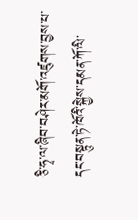ཅི་ཧྭ་ལ་ཞིབ་བཤེར་མགོ་འཛུགས་བྱས་པ་དང་བསྟུན་ཏེ་ཁོའི་སྐྱེས་དམན་ཀོ་ལི་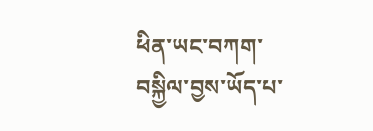ཕིན་ཡང་བཀག་བསྐྱིལ་བྱས་ཡོད་པ་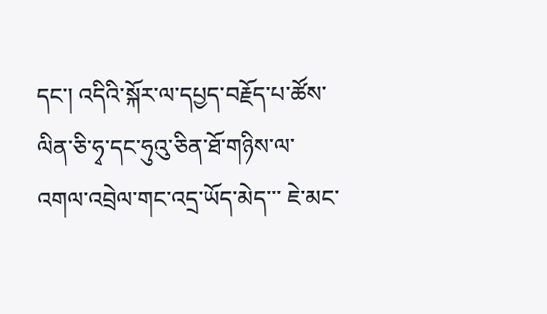དང་། འདིའི་སྐོར་ལ་དཔྱད་བརྗོད་པ་ཚོས་ལིན་ཅི་ཧྭ་དང་ཧུའུ་ཅིན་ཐོ་གཉིས་ལ་འགལ་འབྲེལ་གང་འདྲ་ཡོད་མེད་་་ ཇེ་མང་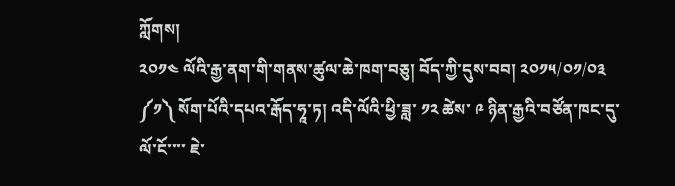ཀློགས།
༢༠༡༤ ལོའི་རྒྱ་ནག་གི་གནས་ཚུལ་ཆེ་ཁག་བཅུ། བོད་ཀྱི་དུས་བབ། ༢༠༡༥/༠༡/༠༣ ༼༡༽ སོག་པོའི་དཔའ་རྒོད་ཧཱ་ཏ། འདི་ལོའི་ཕྱི་ཟླ་ ༡༢ ཚེས་ ༩ ཉིན་རྒྱའི་བཙོན་ཁང་དུ་ལོ་ངོ་་་་ ཇེ་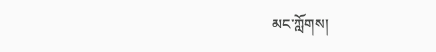མང་ཀློགས།